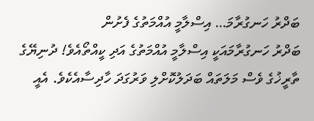ބަދްރު ހަނގުރާމަ… އިސްލާމީ އުއްމަތުގެ ފެށުން
ބަދްރު ހަނގުރާމައަކީ އިސްލާމީ އުއްމަތުގެ އަދި ކީއްތޯއެވެ! ދުނިޔޭގެ ތާރީޚުގެ ވެސް މަލަތައް ބަދަލުކޮށްލި ވަރުގަދަ ހާދިސާއެކެވެ. އެއީ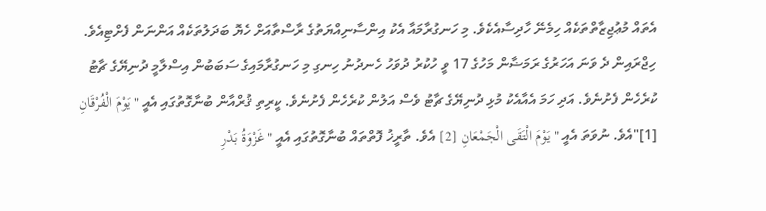އެތައް މުޢުޖިޒާތްތަކެއް ހިމެނޭ ހާދިސާއެކެވެ. މި ހަނގުރާމައާ އެކު އިންސާނިއްޔަތުގެ ރާސްތާއަށް ހެޔޮ ބަދަލުތަކެއް އަންނަން ފެށްޓިއެވެ. ހިޖްރައިން ދެ ވަނަ އަހަރުގެ ރަމަޟާން މަހުގެ 17 ވީ ހުކުރު ދުވަހު ހެނދުނު ހިނގި މި ހަނގުރާމައިގެ ސަބަބުން އިސްލާމީ ދުނިޔޭގެ ޗާޓު ކުރެހެން ފެށުނެވެ. އަދި ހަމަ އެއާއެކު މުޅި ދުނިޔޭގެ ޗާޓު ވެސް އަލުން ކުރެހެން ފެށުނެވެ. ކީރިތި ޤުރްއާން ބުނާގޮތުގައި އެއީ "يَوْمَ الْفُرْقَانِ [1]"އެވެ. ނުވަތަ އެއީ "يَوْمَ الْتَقَى الْجَمْعَانِ [2] އެވެ. ތާރީޚު ފޮތްތައް ބުނާގޮތުގައި އެއީ "غَزْوَةُ بَدْرِ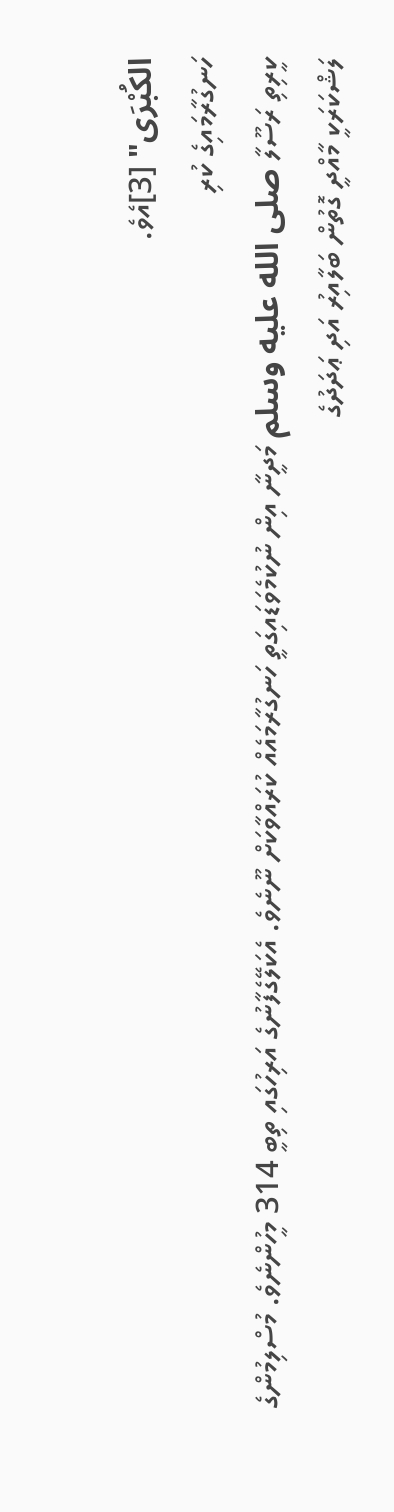الكُبْرَى" [3]އެވެ.
ހަނގުރާމައިގެ ކުރި
ކީރިތި ރަސޫލާ صلى الله عليه وسلم މަދީނާ އިން ނުކުމެވަޑައިގަތީ ހަނގުރާމައެއް ކުރައްވާކަށް ނޫނެވެ. އެކަލޭގެފާނުގެ އަރިހުގައި ތިބީ 314 މީހުންނެވެ. މުސްލިމުންގެ ލަޝްކަރަކީ މާއްދީ ގޮތުން ބަލާއިރު އަދި ޢަދަދުގެ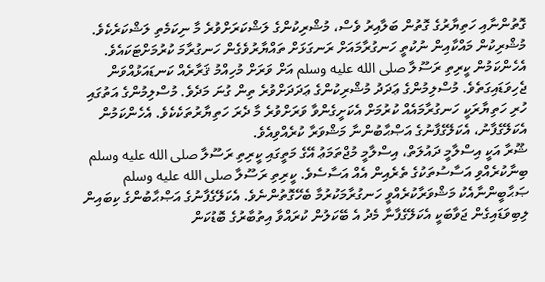ގޮތުންނާއި ހަތިޔާރުގެ ގޮތުން ބަލާއިރު ވެސް، މުޝްރިކުންގެ ލަޝްކަރަށްވުރެ މާ ނިކަމެތި ލަޝްކަރެކެވެ. މުޝްރިކުން މައްކާއިން ނުކުތީ ހަނގުރާމައަށް ރަނގަޅަށް ތައްޔާރުވެގެން ހަނގުރާމަ ކުރުމަށްޓަކައެވެ. އެހެންކަމުން ކީރިތި ރަސޫލާ صلى الله عليه وسلم އަށް ވަރަށް މުހިއްމު ޤަރާރެއް ކަނޑައަޅުއްވަން ޖެހިވަޑައިގަތެވެ. މުސްލިމުންގެ ޢަދަދު މުޝްރިކުންގެ ޢަދަދަށްވުރެ ތިން ގުނަ މަދެވެ. މުސްލިމުންގެ އަތުގައި ހުރި ހަތިޔާރަކީ ހަނގުރާމައެއް ކުރުމަށް އެކަށީގެންވާ ވަރަށްވުރެ މާ ދެރަ ހަތިޔާރުތަކެކެވެ. އެހެންކަމުން އެކަލޭގެފާނު، އެކަލޭގެފާނުގެ އަޞްޙާބުންނާ މަޝްވަރާ ކުރެއްވިއެވެ.
ޝޫރާ އަކީ އިސްލާމީ ދައުލަތް، އިސްލާމީ މުޖްތަމަޢު އޭގެ މަތީގައި ކީރިތި ރަސޫލާ صلى الله عليه وسلم ބިނާކުރެއްވި އަސާސުތަކުގެ ތެރެއިން އެއް އަސާސެވެ. ކީރިތި ރަސޫލާ صلى الله عليه وسلم ޞަޙާބީންނާއެކު މަޝްވަރާކުރެއްވީ ހަނގުރާމަކުރުމާ ބެހޭގޮތުންނެވެ. އެކަލޭގެފާނުގެ އަޞްޙާބުންގެ ކިބައިން ލިބިވަޑައިގެން ޖަވާބަކީ އެކަލޭގެފާނާ މެދު އެ ބޭކަލުން ކުރައްވާ އިތުބާރުގެ ބޮޑުކަން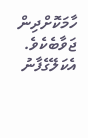ހާމަކޮށްދިން ޖަވާބެކެވެ. އެކަލޭގެފާނު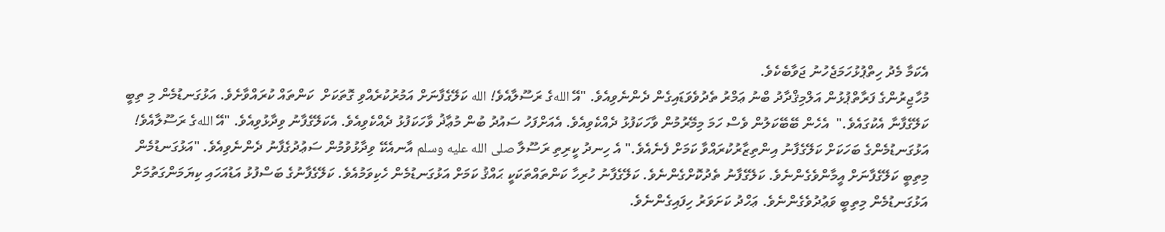އެކަމާ މެދު ހިތްޕުޅުހަމަޖެހުނު ޖަވާބެކެވެ.
މުހާޖިރުންގެ ފަރާތްޕުޅުން އަލްމިޤްދާދު ބްނު ޢަމްރު ތެދުވެވަޑައިގެން ދެންނެވިއެވެ. "އޭ اللهގެ ރަސޫލާއެވެ! الله ކަލޭގެފާނަށް އަމުރުކުރެއްވި ގޮތަކަށް  ކަންތައް ކުރައްވާށެވެ. އަޅުގަނޑުމެން މި ތިބީ ކަލޭގެފާނާ އެކުގައެވެ."  އެހެން ބޭބޭކަލުން ވެސް ހަމަ މިމޭރުމުން ވާހަކަފުޅު ދެއްކެވިއެވެ. އެއަށްފަހު ސައުދު ބުން މުޢާޛު ވާހަކަފުޅު ދެއްކެވިއެވެ. އެކަލޭގެފާނު ވިދާޅުވިއެވެ. "އޭ اللهގެ ރަސޫލާއެވެ! އަޅުގަނޑުމެންގެ ބަހަކަށް ކަލޭގެފާނު އިންތިޒާރުކުރައްވާ ކަމަށް ފެނެއެވެ." އެ ހިނދު ކީރިތި ރަސޫލާ صلى الله عليه وسلم އާނއެކޭ ވިދާޅުވުމުން ސަޢުދުގެފާނު ދެންނެވިއެވެ. "އަޅުގަނޑުމެން މިތިބީ ކަލޭގެފާނަށް އީމާންވެގެންނެވެ. ކަލޭގެފާނު ތެދުކޮށްގެންނެވެ. ކަލޭގެފާނު ހުރިހާ ކަންތައްތަކަކީ ޙައްޤު ކަމަށް އަޅުގަނޑުމެން ހެކިވަމުއެވެ. ކަލޭގެފާނުގެ ބަސްފުޅު އަޑުއަހައި ކިޔަމަންގަތުމަށް އަޅުގަނޑުމެން މިތިބީ ވަޢުދުވެގެންނެވެ. ޢަހްދު ކަށަވަރު ހިފައިގެންނެވެ.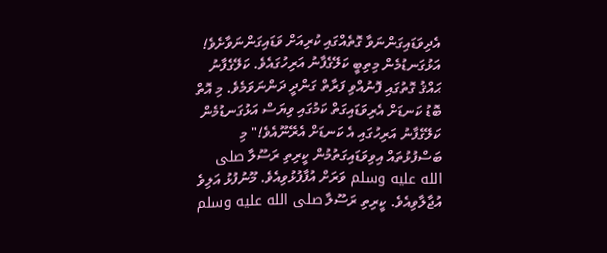އެދިވަޑައިގަންނަވާ ގޮތެއްގައި ކުރިއަށް ވަޑައިގަންނަވާށެވެ! އަޅުގަނޑުމެން މިތިބީ ކަލޭގެފާނު އަރިހުގައެވެ. ކަލޭގެފާނު ޙައްޤު ގޮތުގައި ފޮނުއްވި ފަރާތް ގަންދީ ދަންނަވަމެވެ. މި އޮތް ބޮޑު ކަނޑަށް އެރިވަޑައިގަތް ކަމުގައި ވިޔަސް އަޅުގަނޑުމެން ކަލޭގެފާނު އަރިހުގައި އެ ކަނޑަށް އެރޭނޫއެވެ!" މި ބަސްފުޅުތައް އިވިވަޑައިގަތުމުން ކީރިތި ރަސޫލާ صلى الله عليه وسلم ވަރަށް އުފާފުޅުވިއެވެ. މޫނުފުޅު އަލިވެ އުޖާލާވިއެވެ. ކީރިތި ރަސޫލާ صلى الله عليه وسلم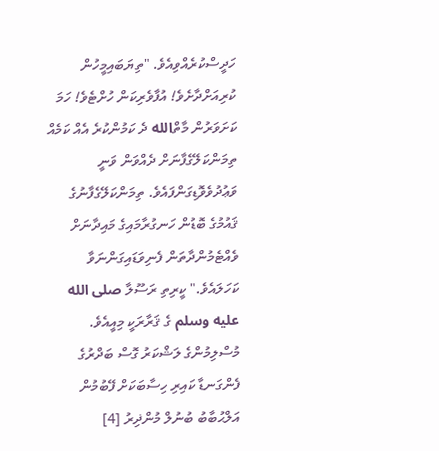ހަދީސްކުރެއްވިއެވެ. "ތިޔަބައިމީހުން ކުރިއަށްދާށެވެ! އުފާވެރިކަން ހުށްޓެވެ! ހަމަ ކަށަވަރުން މާތްالله ދެ ކަމުންކުރެ އެއް ކަމެއް ތިމަންކަލޭގެފާނަށް ދެއްވަން ވަނީ ވަޢުދުވެވޮޑިގަންފައެވެ. ތިމަންކަލޭގެފާނުގެ ޤައުމުގެ ބޮޑުން ހަނގުރާމައިގެ މައިދާނަށް ވެއްޓެމުންދާތަން ފެނިވަޑައިގަންނަވާ ކަހަލައެވެ." ކީރިތި ރަސޫލާ صلى الله عليه وسلم ގެ ޤަރާރަކީ މިއީއެވެ.
މުސްލިމުންގެ ލަޝްކަރު ގޮސް ބަދްރުގެ ފެންގަނޑާ ކައިރި ހިސާބަކަށް ފޭބުމުން އަލްޙުބާބު ބުނުލް މުންޛިރު [4]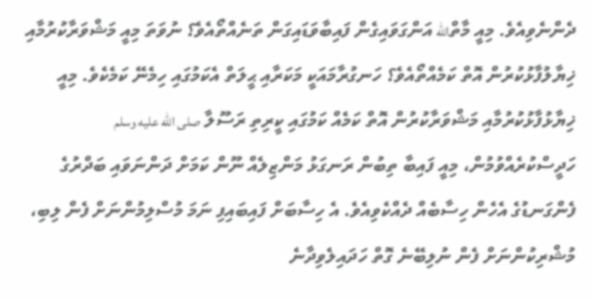ދެންނެވިއެވެ. މިއީ މާތްالله އަންގަވައިގެން ފައިބާވަޑައިގަން ތަނެއްތޯއެވެ؟ ނުވަތަ މިއީ މަޝްވަރާކުރުމާއި ޚިޔާލުފާޅުކުރުން އޮތް ކަމެއްތޯއެވެ؟ ހަނގުރާމައަކީ މަކަރާއި ޙީލަތް އެކަމުގައި ހިމެނޭ ކަމެކެވެ. މިއީ ޚިޔާޅުފާޅުކުރުމާއި މަޝްވަރާކުރުން އޮތް ކަމެއް ކަމުގައި ކީރިތި ރަސޫލާ صلى الله عليه وسلم ހަދީސްކުރެއްވުމުން، މިއީ ފައިބާ ތިބުން ރަނގަޅު މަންޒިލެއް ނޫން ކަމަށް ދަންނަވައި ބަދްރުގެ ފެންގަނޑުގެ އެހެން ހިސާބެއް ދެއްކެވިއެވެ. އެ ހިސާބަށް ފައިބައިފި ނަމަ މުސްލިމުންނަށް ފެން ލިބި، މުޝްރިކުންނަށް ފެން ނުލިބޭނެ ގޮތް ހަދައިލެވިދާނެ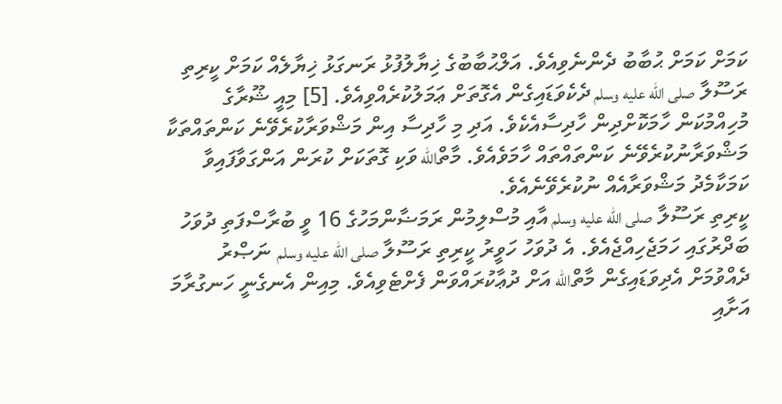ކަމަށް ކަމަށް ޙުބާބު ދެންނެވިއެވެ. އަލްޙުބާބުގެ ޚިޔާލުފުޅު ރަނގަޅު ޚިޔާލެއް ކަމަށް ކީރިތި ރަސޫލާ صلى الله عليه وسلم ދެކެވަޑައިގެން އެގޮތަށް ޢަމަލުކުރެއްވިއެވެ. [5] މިއީ ޝޫރާގެ މުހިއްމުކަން ހާމަކޮށްދިން ހާދިސާއެކެވެ. އަދި މި ހާދިސާ އިން މަޝްވަރާކުރެވޭނެ ކަންތައްތަކާ މަޝްވަރާނުކުރެވޭނެ ކަންތައްތައް ހާމަވެއެވެ. މާތްالله ވަކި ގޮތަކަށް ކުރަން އަންގަވާފައިވާ ކަމަކާމެދު މަޝްވަރާއެއް ނުކުރެވޭނެއެވެ.
ކީރިތި ރަސޫލާ صلى الله عليه وسلم އާއި މުސްލިމުން ރަމަޟާންމަހުގެ 16 ވީ ބުރާސްފަތި ދުވަހު ބަދްރުގައި ހަމަޖެހިއްޖެއެވެ. އެ ދުވަހު ހަވީރު ކީރިތި ރަސޫލާ صلى الله عليه وسلم  ނަޞްރު ދެއްވުމަށް އެދިވަޑައިގެން މާތްالله އަށް ދުޢާކުރައްވަން ފެށްޓެވިއެވެ. މިއިން އެނގެނީ ހަނގުރާމަ އަށާއި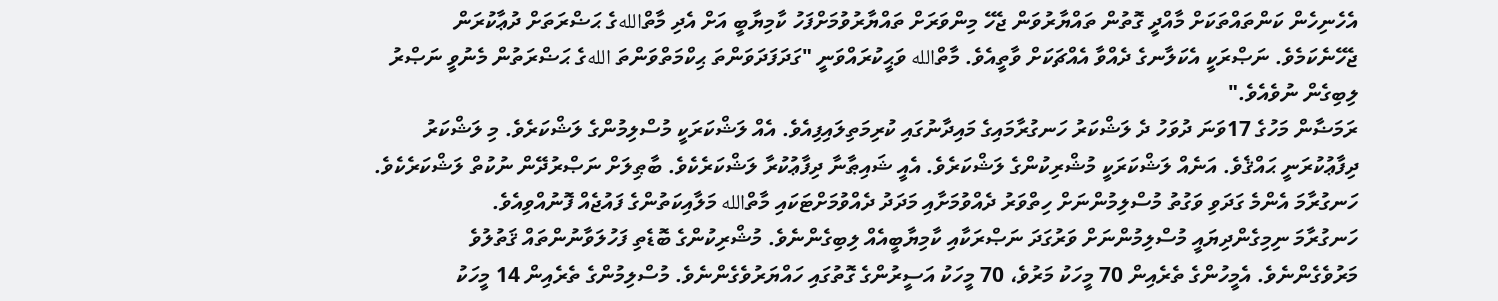އެހެނިހެން ކަންތައްތަކަށް މާއްދީ ގޮތުން ތައްޔާރުވަން ޖެހޭ މިންވަރަށް ތައްޔާރުވުމަށްފަހު ކާމިޔާބީ އަށް އެދި މާތްاللهގެ ޙަޟްރަތަށް ދުޢާކުރަން ޖެހޭނެކަމެވެ. ނަޞްރަކީ އެކަލާނގެ ދެއްވާ އެއްޗަކަށް ވާތީއެވެ. މާތްالله ވަޙީކުރައްވަނީ "ގަދަފަދަވަންތަ ޙިކްމަތްވަންތަ اللهގެ ޙަޟްރަތުން މެނުވީ ނަޞްރު ލިބިގެން ނުވެއެވެ."
ރަމަޟާން މަހުގެ 17ވަނަ ދުވަހު ދެ ލަޝްކަރު ހަނގުރާމައިގެ މައިދާނުގައި ކުރިމަތިލައިފިއެވެ. އެއް ލަޝްކަރަކީ މުސްލިމުންގެ ލަޝްކަރެވެ. މި ލަޝްކަރު ދިފާޢުކުރަނީ ޙައްޤެވެ. އަނެއް ލަޝްކަރަކީ މުޝްރިކުންގެ ލަޝްކަރެވެ. އެއީ ޝައިޠާނާ ދިފާޢުކުރާ ލަޝްކަރެކެވެ. ބާޠިލަށް ނަޞްރުދޭން ނުކުތް ލަޝްކަރެކެވެ. ހަނގުރާމަ އެންމެ ގަދަވި ވަގުތު މުސްލިމުންނަށް ހިތްވަރު ދެއްވުމަށާއި މަދަދު ދެއްވުމަށްޓަކައި މާތްالله މަލާއިކަތުންގެ ފައުޖެއް ފޮނުއްވިއެވެ.
ހަނގުރާމަ ނިމިގެންދިޔައީ މުސްލިމުންނަށް ވަރުގަދަ ނަޞްރަކާއި ކާމިޔާބީއެއް ލިބިގެންނެވެ. މުޝްރިކުންގެ ބޮޑެތި ފަހުލަވާނުންތައް ޤަތުލުވެ މަރުވެގެންނެވެ. އެމީހުންގެ ތެރެއިން 70 މީހަކު މަރުވެ، 70 މީހަކު އަސީރުންގެ ގޮތުގައި ހައްޔަރުވެގެންނެވެ. މުސްލިމުންގެ ތެރެއިން 14 މީހަކު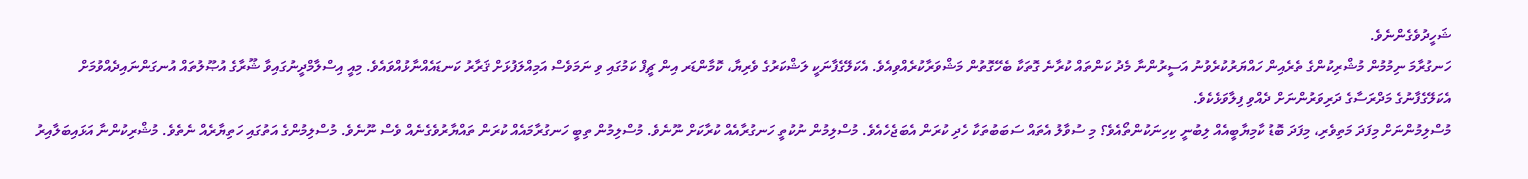ޝަހީދުވެގެންނެވެ.
ހަނގުރާމަ ނިމުމުން މުޝްރިކުންގެ ތެރެއިން ހައްޔަރުކުރެވުނު އަސީރުންނާ މެދު ކަންތައް ކުރާނެ ގޮތަކާ ބެހޭގޮތުން މަޝްވަރާކުރެއްވިއެވެ. އެކަލޭގެފާނަކީ ލަޝްކަރުގެ ވެރިޔާ، ކޮމާންޑަރ އިން ޗީފް ކަމުގައި ވި ނަމަވެސް އަމިއްލަފުޅަށް ޤަރާރު ކަނޑައެއްނާޅުއްވައެވެ. މިއީ އިސްލާމްދީނުގައިވާ ޝޫރާގެ އުޞޫލުތައް އުނގަންނައިދެއްވުމަށް އެކަލޭގެފާނުގެ މަދްރަސާގެ ދަރިވަރުންނަށް ދެއްވި ފިލާވަޅެކެވެ.
މުސްލިމުންނަށް މިފަދަ މަތިވެރި، މިފަދަ ބޮޑު ކާމިޔާބީއެއް ލިބުނީ ކިހިނަކުންތޯއެވެ؟ މި ސުވާލު އެތައް ސަބަބުތަކާ ހެދި ކުރަން އެބަޖެހެއެވެ. މުސްލިމުން ނުކުތީ ހަނގުރާއެއް ކުރާކަށް ނޫނެވެ. މުސްލިމުން ތިބީ ހަނގުރާމައެއް ކުރަން ތައްޔާރުވެގެނެއް ވެސް ނޫނެވެ. މުސްލިމުންގެ އަތުގައި ހަތިޔާރެއް ނެތެވެ. މުޝްރިކުންނާ އަޅައިބަލާއިރު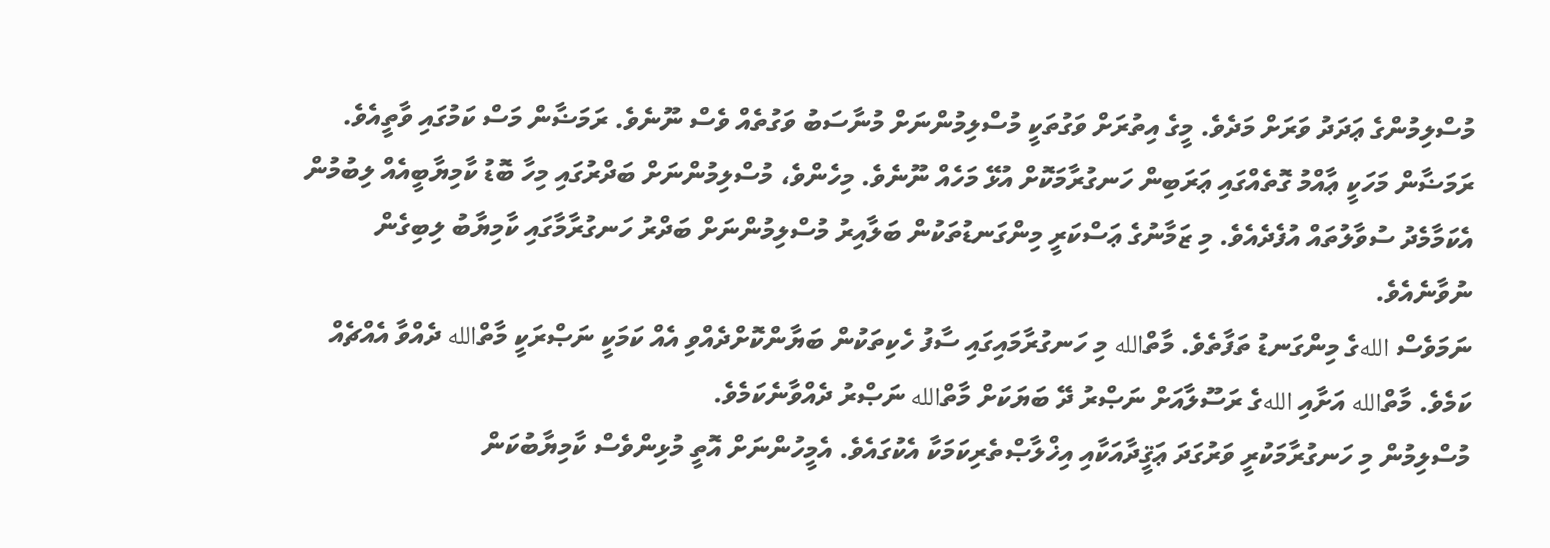މުސްލިމުންގެ ޢަދަދު ވަރަށް މަދެވެ. މީގެ އިތުރަށް ވަގުތަކީ މުސްލިމުންނަށް މުނާސަބު ވަގުތެއް ވެސް ނޫނެވެ. ރަމަޟާން މަސް ކަމުގައި ވާތީއެވެ. ރަމަޟާން މަހަކީ ޢާއްމު ގޮތެއްގައި ޢަރަބިން ހަނގުރާމަކޮށް އުޅޭ މަހެއް ނޫނެވެ. މިހެންވެ، މުސްލިމުންނަށް ބަދްރުގައި މިހާ ބޮޑު ކާމިޔާބީއެއް ލިބުމުން އެކަމާމެދު ސުވާލުތައް އުފެދެއެވެ. މި ޒަމާނުގެ ޢަސްކަރީ މިންގަނޑުތަކުން ބަލާއިރު މުސްލިމުންނަށް ބަދްރު ހަނގުރާމާގައި ކާމިޔާބު ލިބިގެން ނުވާނެއެވެ.
ނަމަވެސް اللهގެ މިންގަނޑު ތަފާތެވެ. މާތްالله މި ހަނގުރާމައިގައި ސާފު ހެކިތަކުން ބަޔާންކޮށްދެއްވި އެއް ކަމަކީ ނަޞްރަކީ މާތްالله ދެއްވާ އެއްޗެއް ކަމެވެ. މާތްالله އަށާއި اللهގެ ރަސޫލާއަށް ނަޞްރު ދޭ ބަޔަކަށް މާތްالله ނަޞްރު ދެއްވާނެކަމެވެ.
މުސްލިމުން މި ހަނގުރާމަކުރީ ވަރުގަދަ ޢަޤީދާއަކާއި އިޚްލާޞްތެރިކަމަކާ އެކުގައެވެ. އެމީހުންނަށް އޮތީ މުޅިންވެސް ކާމިޔާބުކަން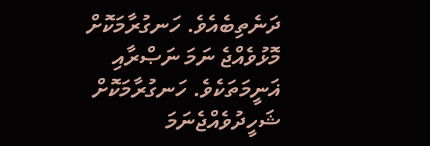ދަނެތިބެއެވެ. ހަނގުރާމަކޮށް މޮޅުވެއްޖެ ނަމަ ނަޞްރާއި ޣަނީމަތަކެވެ. ހަނގުރާމަކޮށް ޝަހީދުވެއްޖެނަމަ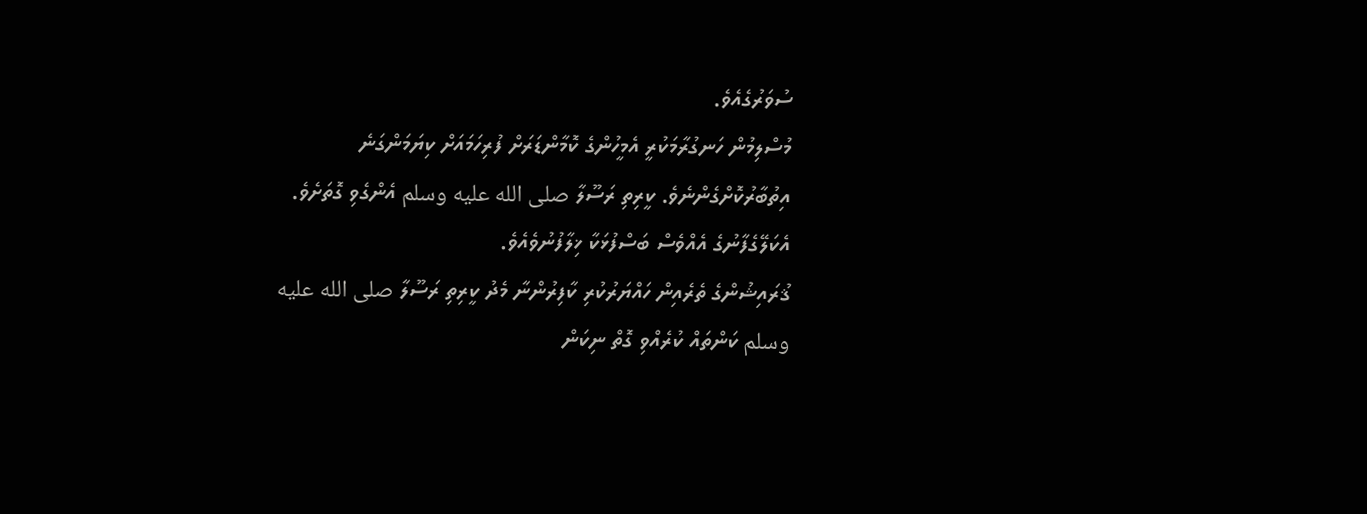ސުވަރުގެއެވެ.
މުސްލިމުން ހަނގުރާމަކުރީ އެމީހުންގެ ކޮމާންޑަރަށް ފުރިހަމައަށް ކިޔަމަންގަނެ އިތުބާރުކޮށްގެންނެވެ. ކީރިތި ރަސޫލާ صلى الله عليه وسلم އެންގެވި ގޮތަށެވެ. އެކަލޭގެފާނުގެ އެއްވެސް ބަސްފުޅަކާ ޚިލާފުނުވެއެވެ.
ޤުރައިޝުންގެ ތެރެއިން ހައްޔަރުކުރި ކާފިރުންނާ މެދު ކީރިތި ރަސޫލާ صلى الله عليه وسلم ކަންތައް ކުރެއްވި ގޮތް ނިކަން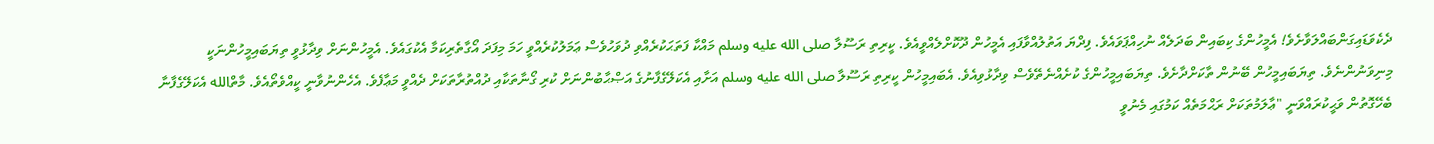ދެކެވަޑައިގަންބައްލަވާށެވެ! އެމީހުންގެ ކިބައިން ބަދަލެއް ނުހިއްޕަވައެވެ. ފިދްޔަ އަތުލުއްވާފައި އެމީހުން ދޫކޮށްލެއްވީއެވެ. ކީރިތި ރަސޫލާ صلى الله عليه وسلم މައްކާ ފަތަޙަކުރެއްވި ދުވަހުވެސް ޢަމަލުކުރެއްވީ ހަމަ މިފަދަ އޯގާތެރިކަމާ އެކުގައެވެ. އެމީހުންނަށް ވިދާޅުވީ ތިޔަބައިމީހުންނަކީ މިނިވަނުންނެވެ. ތިޔަބައިމީހުން ބޭނުން ތާކަށްދާށެވެ. ތިޔަބައިމީހުންގެ ކުށެއްނެތޭވެސް ވިދާޅުވިއެވެ. އެބައިމީހުން ކީރިތި ރަސޫލާ صلى الله عليه وسلم އަށާއި އެކަލޭގެފާނުގެ އަޞްޙާބުންނަށް ކުރި ގޯނާތަކާއި ދުއްތުރާތަކަށް ދެއްވީ މަޢާފެވެ. އެހެންނުވާނީ ކީއްވެތޯއެވެ. މާތްالله އެކަލޭގެފާނާ ބެހޭގޮތުން ވަޙީކުރައްވަނީ "ޢާލަމުތަކަށް ރަޙްމަތެއް ކަމުގައި މެނުވީ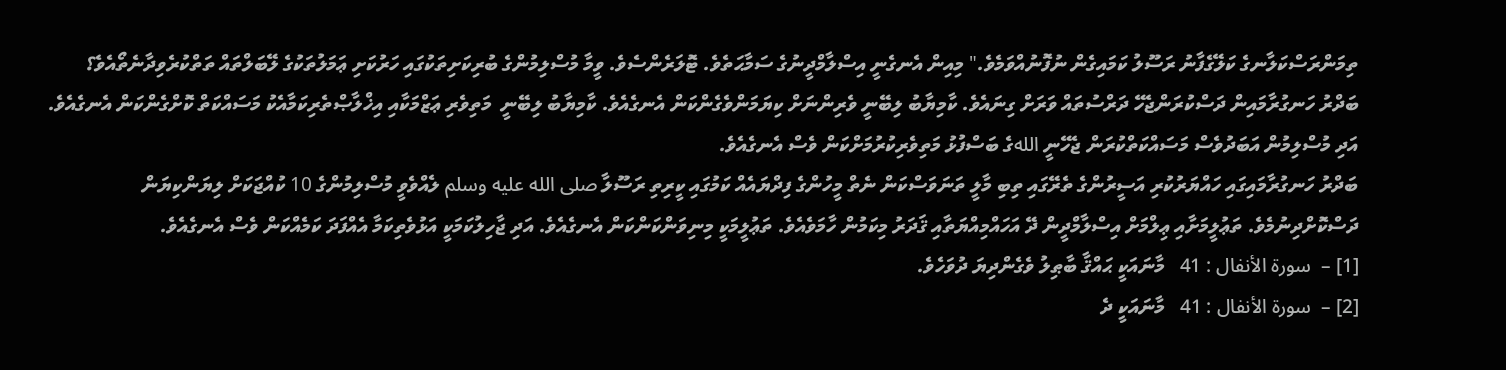ތިމަންރަސްކަލާނގެ ކަލޭގެފާނު ރަސޫލު ކަމައިގެން ނުފޮނުއްވަމެވެ." މިއިން އެނގެނީ އިސްލާމްދީނުގެ ސަމާޙަތެވެ. ޓޮލަރެންސެވެ. ވީމާ މުސްލިމުންގެ ބުރިކަށިތަކުގައި ހަރުކަށި ޢަމަލުތަކުގެ ލޭބަލްތައް ތަތްކުރެވިދާނެތޯއެވެ؟
ބަދްރު ހަނގުރާމައިން ދަސްކުރަންޖެހޭ ދަރްސުތައް ވަރަށް ގިނައެވެ. ކާމިޔާބު ލިބޭނީ ވެރިންނަށް ކިޔަމަންވެގެންކަން އެނގެއެވެ. ކާމިޔާބު ލިބޭނީ  މަތިވެރި ޢަޒްމަކާއި އިޚްލާޞްތެރިކަމާއެކު މަސައްކަތް ކޮށްގެންކަން އެނގެއެވެ. އަދި މުސްލިމުން އަބަދުވެސް މަސައްކަތްކުރަން ޖެހޭނީ اللهގެ ބަސްފުޅު މަތިވެރިކުރުމަށްކަން ވެސް އެނގެއެވެ.
ބަދްރު ހަނގުރާމައިގައި ހައްޔަރުކުރި އަސީރުންގެ ތެރޭގައި ތިބި މާލީ ތަނަވަސްކަން ނެތް މީހުންގެ ފިދްޔައެއް ކަމުގައި ކީރިތި ރަސޫލާ صلى الله عليه وسلم ލެއްވެވީ މުސްލިމުންގެ 10 ކުއްޖަކަށް ލިޔަންކިޔަން ދަސްކޮށްދިނުމެވެ. ތަޢުލީމަށާއި ޢިލްމަށް އިސްލާމްދީން ދޭ އަހައްމިއްޔަތާއި ޤަދަރު މިކަމުން ހާމަވެއެވެ. ތަޢުލީމަކީ މިނިވަންކަންކަން އެނގެއެވެ. އަދި ޖާހިލުކަމަކީ އަޅުވެތިކަމާ އެއްފަދަ ކަމެއްކަން ވެސް އެނގެއެވެ.
[1] –  سورة الأنفال : 41   މާނައަކީ ޙައްޤާ ބާޠިލު ވެގެންދިޔަ ދުވަހެވެ.
[2] –  سورة الأنفال : 41   މާނައަކީ ދެ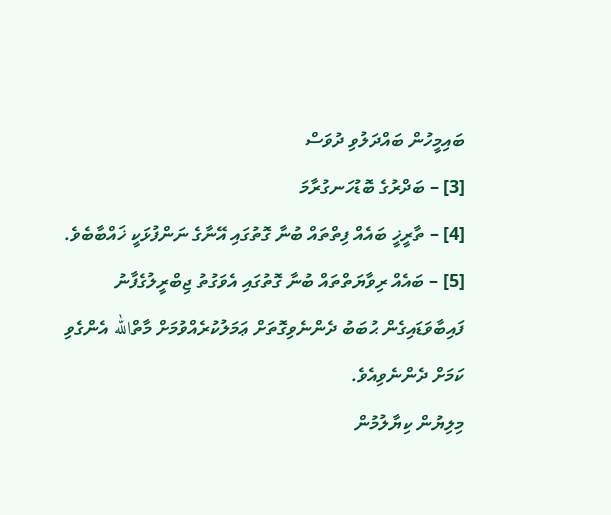ބައިމީހުން ބައްދަލުވި ދުވަސް
[3] – ބަދްރުގެ ބޮޑުހަނގުރާމަ
[4] – ތާރީޚީ ބައެއް ފިތްތައް ބުނާ ގޮތުގައި އޭނާގެ ނަންފުޅަކީ ޚައްބާބެވެ.
[5] – ބައެއް ރިވާޔަތްތައް ބުނާ ގޮތުގައި އެވަގުތު ޖިބްރީލުގެފާނު ފައިބާވަޑައިގެން ޙުބަބު ދެންނެވިގޮތަށް ޢަމަލުކުރެއްވުމަށް މާތްالله އެންގެވި ކަމަށް ދެންނެވިއެވެ.
މިލިޔުން ކިޔާލުމުން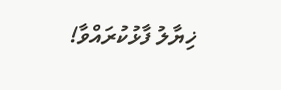ޚިޔާލު ފާޅުކުރައްވާ!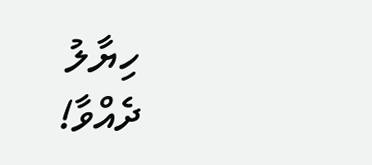ހިޔާލު ދެއްވާ!